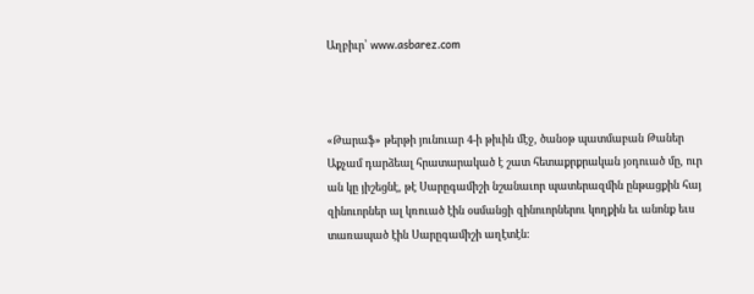Աղբիւր՝ www.asbarez.com



«Թարաֆ» թերթի յունուար 4-ի թիւին մէջ, ծանօթ պատմաբան Թաներ Աքչամ դարձեալ հրատարակած է շատ հետաքրքրական յօդուած մը, ուր ան կը յիշեցնէ, թէ Սարըգամիշի նշանաւոր պատերազմին ընթացքին հայ զինուորներ ալ կռուած էին օսմանցի զինուորներու կողքին եւ անոնք եւս տառապած էին Սարըգամիշի աղէտէն: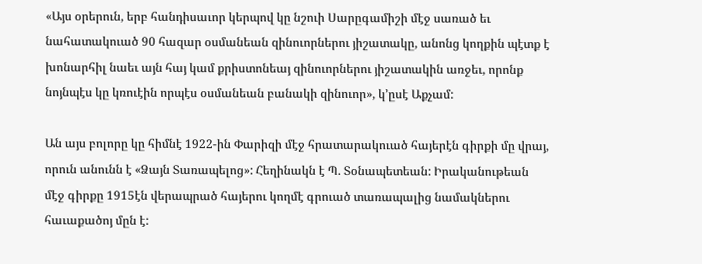«Այս օրերուն, երբ հանդիսաւոր կերպով կը նշուի Սարըգամիշի մէջ սառած եւ նահատակուած 90 հազար օսմանեան զինուորներու յիշատակը, անոնց կողքին պէտք է խոնարհիլ նաեւ այն հայ կամ քրիստոնեայ զինուորներու յիշատակին առջեւ, որոնք նոյնպէս կը կռուէին որպէս օսմանեան բանակի զինուոր», կ’ըսէ Աքչամ:

Ան այս բոլորը կը հիմնէ 1922-ին Փարիզի մէջ հրատարակուած հայերէն գիրքի մը վրայ, որուն անունն է «Ձայն Տառապելոց»: Հեղինակն է Պ. Տօնապետեան: Իրականութեան մէջ գիրքը 1915էն վերապրած հայերու կողմէ գրուած տառապալից նամակներու հաւաքածոյ մըն է: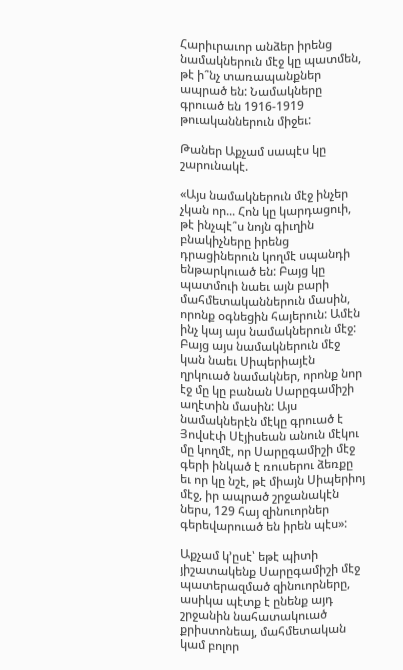Հարիւրաւոր անձեր իրենց նամակներուն մէջ կը պատմեն, թէ ի՞նչ տառապանքներ ապրած են: Նամակները գրուած են 1916-1919 թուականներուն միջեւ:

Թաներ Աքչամ սապէս կը շարունակէ.

«Այս նամակներուն մէջ ինչեր չկան որ... Հոն կը կարդացուի, թէ ինչպէ՞ս նոյն գիւղին բնակիչները իրենց դրացիներուն կողմէ սպանդի ենթարկուած են: Բայց կը պատմուի նաեւ այն բարի մահմետականներուն մասին, որոնք օգնեցին հայերուն: Ամէն ինչ կայ այս նամակներուն մէջ: Բայց այս նամակներուն մէջ կան նաեւ Սիպերիայէն ղրկուած նամակներ, որոնք նոր էջ մը կը բանան Սարըգամիշի աղէտին մասին: Այս նամակներէն մէկը գրուած է Յովսէփ Սէյիսեան անուն մէկու մը կողմէ, որ Սարըգամիշի մէջ գերի ինկած է ռուսերու ձեռքը եւ որ կը նշէ, թէ միայն Սիպերիոյ մէջ, իր ապրած շրջանակէն ներս, 129 հայ զինուորներ գերեվարուած են իրեն պէս»:

Աքչամ կ’ըսէ՝ եթէ պիտի յիշատակենք Սարըգամիշի մէջ պատերազմած զինուորները, ասիկա պէտք է ընենք այդ շրջանին նահատակուած քրիստոնեայ, մահմետական կամ բոլոր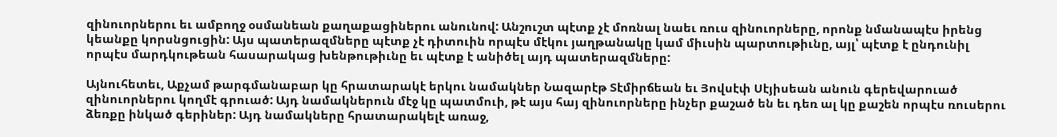զինուորներու եւ ամբողջ օսմանեան քաղաքացիներու անունով: Անշուշտ պէտք չէ մոռնալ նաեւ ռուս զինուորները, որոնք նմանապէս իրենց կեանքը կորսնցուցին: Այս պատերազմները պէտք չէ դիտուին որպէս մէկու յաղթանակը կամ միւսին պարտութիւնը, այլ՝ պէտք է ընդունիլ որպէս մարդկութեան հասարակաց խենթութիւնը եւ պէտք է անիծել այդ պատերազմները:

Այնուհետեւ, Աքչամ թարգմանաբար կը հրատարակէ երկու նամակներ Նազարէթ Տէմիրճեան եւ Յովսէփ Սէյիսեան անուն գերեվարուած զինուորներու կողմէ գրուած: Այդ նամակներուն մէջ կը պատմուի, թէ այս հայ զինուորները ինչեր քաշած են եւ դեռ ալ կը քաշեն որպէս ռուսերու ձեռքը ինկած գերիներ: Այդ նամակները հրատարակելէ առաջ,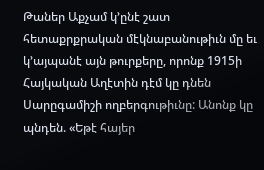Թաներ Աքչամ կ’ընէ շատ հետաքրքրական մէկնաբանութիւն մը եւ կ’այպանէ այն թուրքերը, որոնք 1915ի Հայկական Աղէտին դէմ կը դնեն Սարըգամիշի ողբերգութիւնը: Անոնք կը պնդեն. «Եթէ հայեր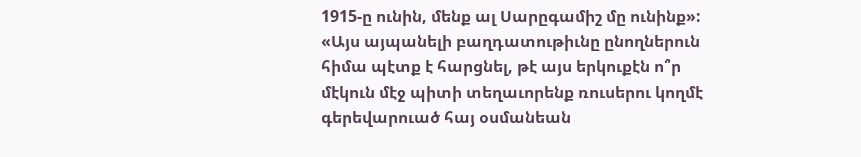1915-ը ունին, մենք ալ Սարըգամիշ մը ունինք»: «Այս այպանելի բաղդատութիւնը ընողներուն հիմա պէտք է հարցնել, թէ այս երկուքէն ո՞ր մէկուն մէջ պիտի տեղաւորենք ռուսերու կողմէ գերեվարուած հայ օսմանեան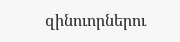զինուորներու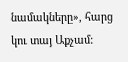նամակները», հարց կու տայ Աքչամ: